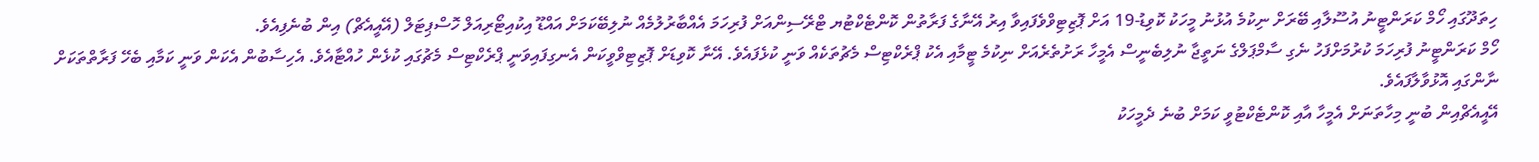ހިތަދޫގައި ހޯމް ކަރަންޓީނު އުސޫލާއި ބޭރަށް ނިކުމެ އުޅުނު މީހަކު ކޮވިޑު-19 އަށް ޕޮޒިޓިވްވެފައިވާ އިރު އޭނާގެ ފަރާތުން ކޮންޓެކްޓުޔ ޓްރޭސިންއަށް ފުރިހަމަ އެއްބާރުލުމެއް ނުލިބޭކަމަށް އައްޑޫ އިކުއިޓޯރިއަލް ހޮސްޕިޓަލް (އޭއީއެޗް) އިން ބުނެފިއެވެ.
ހޯމް ކަރަންޓީނު ފުރިހަމަ ކުރުމަށްފަހު ނެގި ސާމްޕަލްގެ ނަތީޖާ ނުލިބެނީސް އެމީހާ ރަށުތެރެއަށް ނިކުމެ ޓީމާއި އެކު ޕްރެކްޓިސް މެޗުތަކެއް ވަނީ ކުޅެފައެވެ. އޭނާ ކޮވިޑަށް ޕޮޒިޓިވްވީކަން އެނގިފައިވަނީ ޕްރެކްޓިސް މެޗުގައި ކުޅެން ހުއްޓާއެވެ. އެހިސާބުން އެކަން ވަނީ ކަމާއި ބެހޭ ފަރާތްތަކަށް ނާންގައި އޮޅުވާލާފައެވެ.
އޭއީއެޗްއިން ބުނީ މިހާތަނަށް އެމީހާ އާއި ކޮންޓެކްޓުވީ ކަމަށް ބުނެ ދެމީހަކު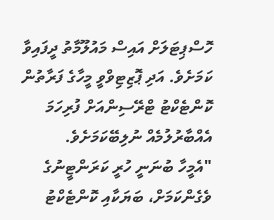ހޮސްޕިޓަލަށް އައިސް މައުލޫމާތު ދީފައިވާ ކަމަށެވެ. އަދި ޕޮޒިޓިވްވީ މީހާގެ ފަރާތުން ކޮންޓެކްޓު ޓްރޭސިންއަށް ފުރިހަމަ އެއްބާރުލުމެއް ނުލިބޭކަމަށެވެ.
"އެމީހާ ބުނަނީ ހުރީ ކަރަންޓީނުގެ ވެގެންކަމަށް، ބަޔަކާއި ކޮންޓެކްޓު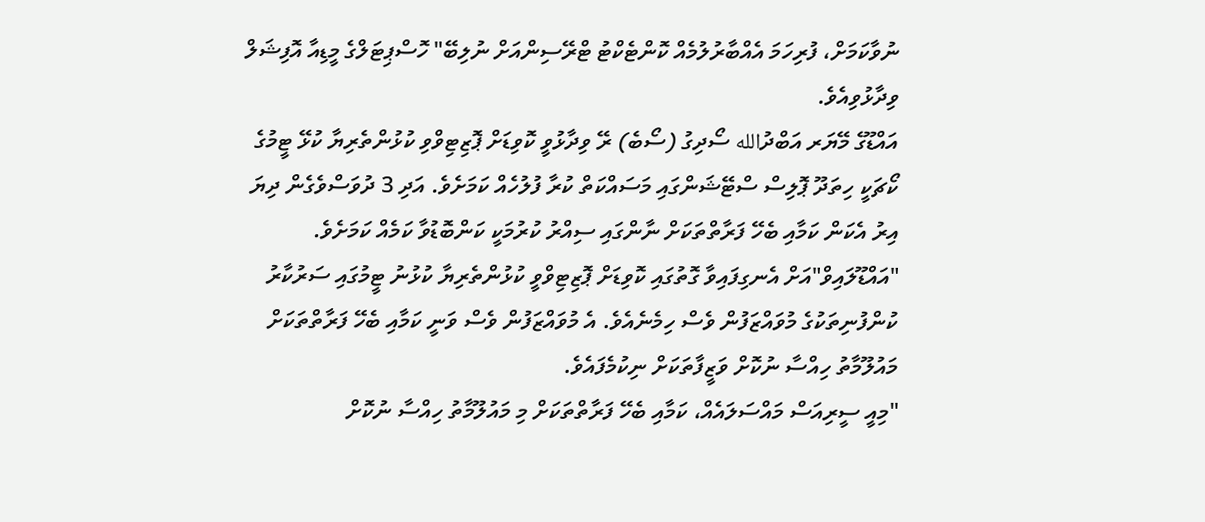ނުވާކަމަށް، ފުރިހަމަ އެއްބާރުލުމެއް ކޮންޓެކްޓު ޓްރޭސިންއަށް ނުލިބޭ" ހޮސްޕިޓަލްގެ މީޑިއާ އޮފިޝަލް ވިދާޅުވިއެވެ.
އައްޑޫގެ މޭޔަރ އަބްދުالله ސޯދިގު (ސޯބެ) ރޭ ވިދާޅުވީ ކޮވިޑަށް ޕޮޒިޓިވްވި ކުޅުންތެރިޔާ ކުޅޭ ޓީމުގެ ކޯޗަކީ ހިތަދޫ ޕޮލިސް ސްޓޭޝަންގައި މަސައްކަތް ކުރާ ފުލުހެއް ކަމަށެވެ. އަދި 3 ދުވަސްވެގެން ދިޔަ އިރު އެކަން ކަމާއި ބެހޭ ފަރާތްތަކަށް ނާންގައި ސިއްރު ކުރުމަކީ ކަންބޮޑުވާ ކަމެއް ކަމަށެވެ.
"އައްޑޫލައިވް"އަށް އެނގިފައިވާ ގޮތުގައި ކޮވިޑަށް ޕޮޒިޓިވްވީ ކުޅުންތެރިޔާ ކުޅުނު ޓީމުގައި ސަރުކާރު ކުންފުނިތަކުގެ މުވައްޒަފުން ވެސް ހިމެނެއެވެ. އެ މުވައްޒަފުން ވެސް ވަނީ ކަމާއި ބެހޭ ފަރާތްތަކަށް މައުލޫމާތު ހިއްސާ ނުކޮށް ވަޒީފާތަކަށް ނިކުމެފައެވެ.
"މިއީ ސީރިއަސް މައްސަލައެއް، ކަމާއި ބެހޭ ފަރާތްތަކަށް މި މައުލޫމާތު ހިއްސާ ނުކޮށް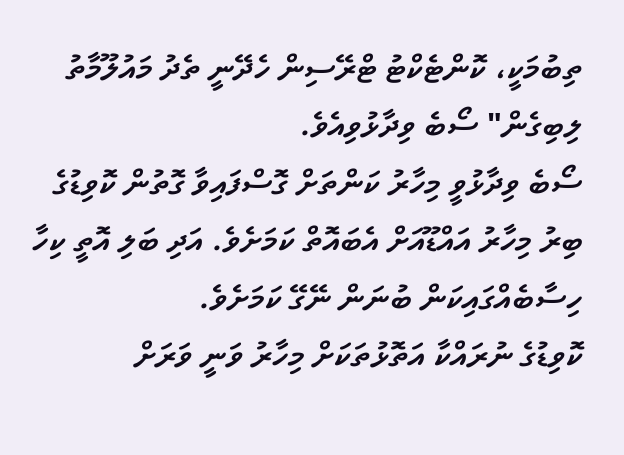ތިބުމަކީ، ކޮންޓެކްޓު ޓްރޭސިން ހެދޭނީ ތެދު މައުލޫމާތު ލިބިގެން" ސޯބެ ވިދާޅުވިއެވެ.
ސޯބެ ވިދާޅުވީ މިހާރު ކަންތަށް ގޮސްފައިވާ ގޮތުން ކޮވިޑުގެ ބިރު މިހާރު އައްޑޫއަށް އެބައޮތް ކަމަށެވެ. އަދި ބަލި އޮތީ ކިހާ ހިސާބެއްގައިކަން ބުނަން ނޭގޭ ކަމަށެވެ.
ކޮވިޑުގެ ނުރައްކާ އަތޮޅުތަކަށް މިހާރު ވަނީ ވަރަށް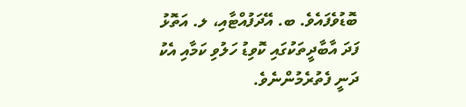ބޮޑުވެފައެވެ. ބ. އޭދަފުއްޓާއި، ލ. އަތޮޅު ފަދަ އާބާދީތަކުގައި ކޮވިޑު ހަލުވި ކަމާއި އެކު ދަނީ ފެތުރެމުންނެވެ.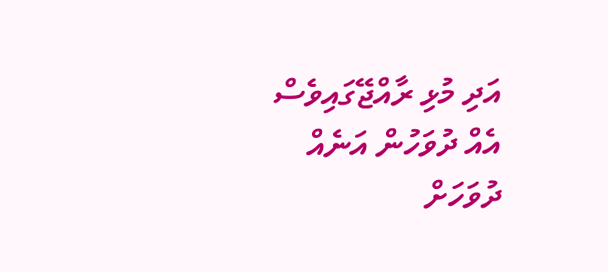އަދި މުޅި ރާއްޖޭގައިވެސް އެއް ދުވަހުން އަނެއް ދުވަހަށް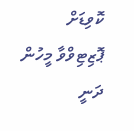ކޮވިޑަށް ޕޮޒިޓިވްވާ މީހުން ދަނީ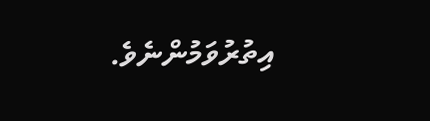އިތުރުވަމުންނެވެ.